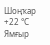Шоңҡар
+22 °С
Ямғыр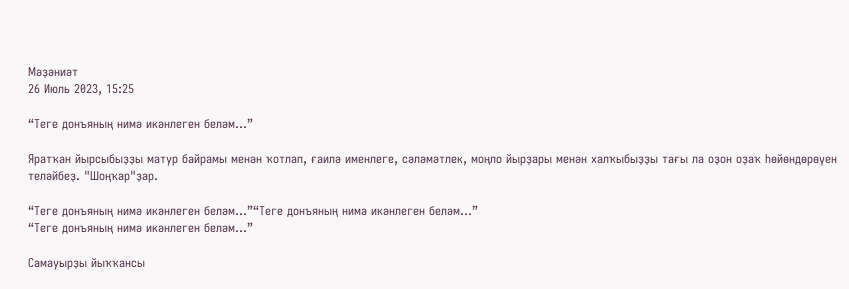Мәҙәниәт
26 Июль 2023, 15:25

“Теге донъяның нимә икәнлеген беләм...”

Яратҡан йырсыбыҙҙы матур байрамы менән ҡотлап, ғаилә именлеге, сәләмәтлек, моңло йырҙары менән халҡыбыҙҙы тағы ла оҙон оҙаҡ һөйөндөрөүен теләйбеҙ. "Шоңҡар"ҙар.

“Теге донъяның нимә икәнлеген беләм...”“Теге донъяның нимә икәнлеген беләм...”
“Теге донъяның нимә икәнлеген беләм...”

Самауырҙы йыҡҡансы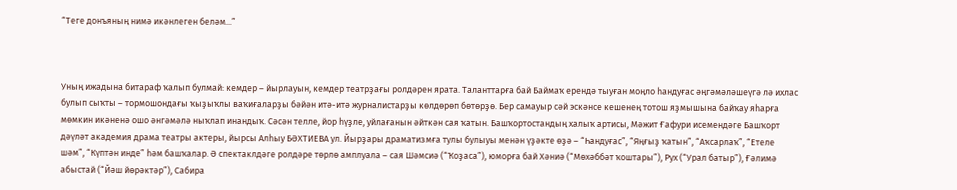“Теге донъяның нимә икәнлеген беләм...”



Уның ижадына битараф ҡалып булмай: кемдер – йырлауын, кемдер театрҙағы ролдәрен ярата. Таланттарға бай Баймаҡ ерендә тыуған моңло һандуғас әңгәмәләшеүгә лә ихлас булып сыҡты – тормошондағы ҡыҙыҡлы ваҡиғаларҙы бәйән итә-итә журналистарҙы көлдөрөп бөтөрҙө. Бер самауыр сәй эскәнсе кешенең тотош яҙмышына байҡау яһарға мөмкин икәненә ошо әнгәмәлә ныҡлап инандыҡ. Сәсән телле, йор һүҙле, уйлағанын әйткән сая ҡатын. Башҡортостандың халыҡ артисы, Мәжит Ғафури исемендәге Башҡорт дәүләт академия драма театры актеры, йырсы Алһыу БӘХТИЕВА ул. Йырҙары драматизмға тулы булыуы менән үҙәкте өҙә – “Һандуғас”, “Яңғыҙ ҡатын”, “Аҡсарлаҡ”, “Етеле шәм”, “Күптән инде” һәм башҡалар. Ә спектаклдәге ролдәре төрлө амплуала – сая Шәмсиә (“Ҡоҙаса”), юморға бай Хәниә (“Мөхәббәт ҡоштары”), Рух (“Урал батыр”), Ғәлимә абыстай (“Йәш йөрәктәр”), Сабира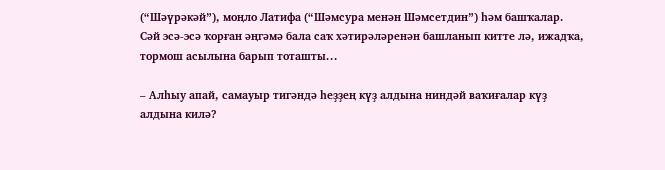(“Шәүрәкәй”), моңло Латифа (“Шәмсура менән Шәмсетдин”) һәм башҡалар. Сәй эсә-эсә ҡорған әңгәмә бала саҡ хәтирәләренән башланып китте лә, ижадҡа, тормош асылына барып тоташты...

– Алһыу апай, самауыр тигәндә һеҙҙең күҙ алдына ниндәй ваҡиғалар күҙ алдына килә?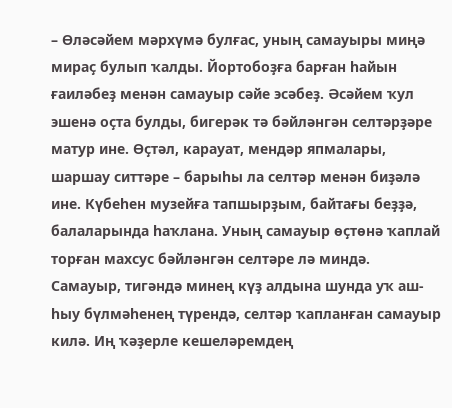– Өләсәйем мәрхүмә булғас, уның самауыры миңә мираҫ булып ҡалды. Йортобоҙға барған һайын ғаиләбеҙ менән самауыр сәйе эсәбеҙ. Әсәйем ҡул эшенә оҫта булды, бигерәк тә бәйләнгән селтәрҙәре матур ине. Өҫтәл, карауат, мендәр япмалары, шаршау ситтәре – барыһы ла селтәр менән биҙәлә ине. Күбеһен музейға тапшырҙым, байтағы беҙҙә, балаларында һаҡлана. Уның самауыр өҫтөнә ҡаплай торған махсус бәйләнгән селтәре лә миндә. Самауыр, тигәндә минең күҙ алдына шунда уҡ аш-һыу бүлмәһенең түрендә, селтәр ҡапланған самауыр килә. Иң ҡәҙерле кешеләремдең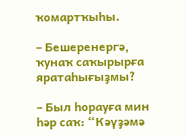ҡомартҡыһы.

– Бешеренергә, ҡунаҡ саҡырырға яратаһығыҙмы?

– Был һорауға мин һәр саҡ: “Кәүҙәмә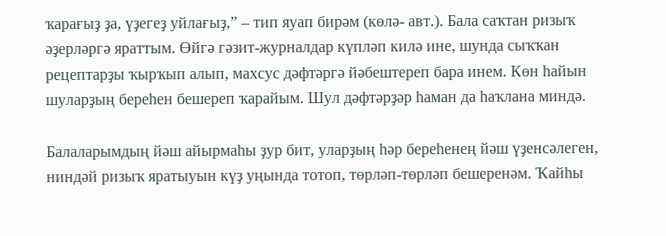ҡарағыҙ ҙа, үҙегеҙ уйлағыҙ,” – тип яуап бирәм (көлә- авт.). Бала саҡтан ризыҡ әҙерләргә яраттым. Өйгә гәзит-журналдар күпләп килә ине, шунда сыҡҡан рецептарҙы ҡырҡып алып, махсус дәфтәргә йәбештереп бара инем. Көн һайын шуларҙың береһен бешереп ҡарайым. Шул дәфтәрҙәр һаман да һаҡлана миндә.

Балаларымдың йәш айырмаһы ҙур бит, уларҙың һәр береһенең йәш үҙенсәлеген, ниндәй ризыҡ яратыуын күҙ уңында тотоп, төрләп-төрләп бешеренәм. Ҡайһы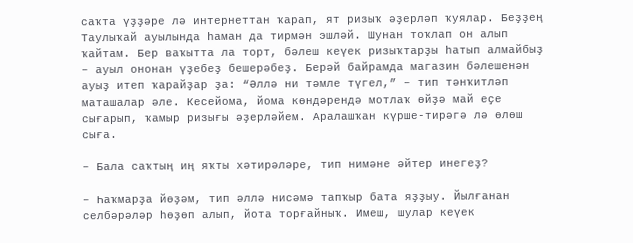саҡта үҙҙәре лә интернеттан ҡарап, ят ризыҡ әҙерләп ҡуялар. Беҙҙең Таулыҡай ауылында һаман да тирмән эшләй. Шунан тоҡлап он алып ҡайтам. Бер ваҡытта ла торт, бәлеш кеүек ризыҡтарҙы һатып алмайбыҙ – ауыл ононан үҙебеҙ бешерәбеҙ. Берәй байрамда магазин бәлешенән ауыҙ итеп ҡарайҙар ҙа: “Әллә ни тәмле түгел,” – тип тәнҡитләп маташалар әле. Кесейома, йома көндәрендә мотлаҡ өйҙә май еҫе сығарып, ҡамыр ризығы әҙерләйем. Аралашҡан күрше-тирәгә лә өлөш сыға.

– Бала саҡтың иң яҡты хәтирәләре, тип нимәне әйтер инегеҙ?

– Һаҡмарҙа йөҙәм, тип әллә нисәмә тапҡыр бата яҙҙыу. Йылғанан селбәрәләр һөҙөп алып, йота торғайныҡ. Имеш, шулар кеүек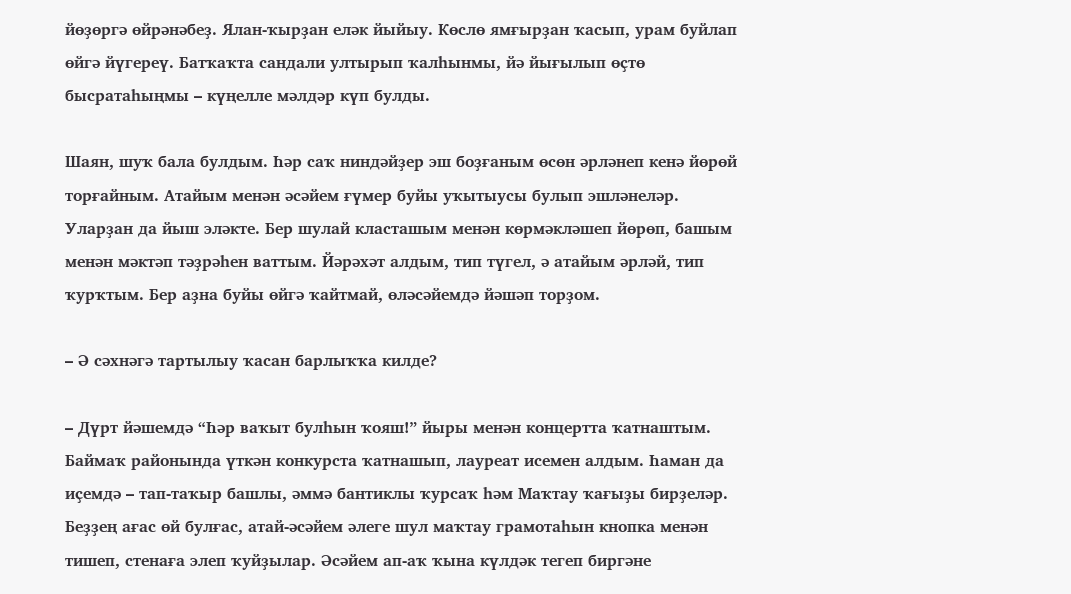йөҙөргә өйрәнәбеҙ. Ялан-ҡырҙан еләк йыйыу. Көслө ямғырҙан ҡасып, урам буйлап өйгә йүгереү. Батҡаҡта сандали ултырып ҡалһынмы, йә йығылып өҫтө бысратаһыңмы – күңелле мәлдәр күп булды.

Шаян, шуҡ бала булдым. Һәр саҡ ниндәйҙер эш боҙғаным өсөн әрләнеп кенә йөрөй торғайным. Атайым менән әсәйем ғүмер буйы уҡытыусы булып эшләнеләр. Уларҙан да йыш эләкте. Бер шулай класташым менән көрмәкләшеп йөрөп, башым менән мәктәп тәҙрәһен ваттым. Йәрәхәт алдым, тип түгел, ә атайым әрләй, тип ҡурҡтым. Бер аҙна буйы өйгә ҡайтмай, өләсәйемдә йәшәп торҙом.

– Ә сәхнәгә тартылыу ҡасан барлыҡҡа килде?

– Дүрт йәшемдә “Һәр ваҡыт булһын ҡояш!” йыры менән концертта ҡатнаштым. Баймаҡ районында үткән конкурста ҡатнашып, лауреат исемен алдым. Һаман да иҫемдә – тап-таҡыр башлы, әммә бантиклы ҡурсаҡ һәм Маҡтау ҡағыҙы бирҙеләр. Беҙҙең ағас өй булғас, атай-әсәйем әлеге шул маҡтау грамотаһын кнопка менән тишеп, стенаға элеп ҡуйҙылар. Әсәйем ап-аҡ ҡына күлдәк тегеп биргәне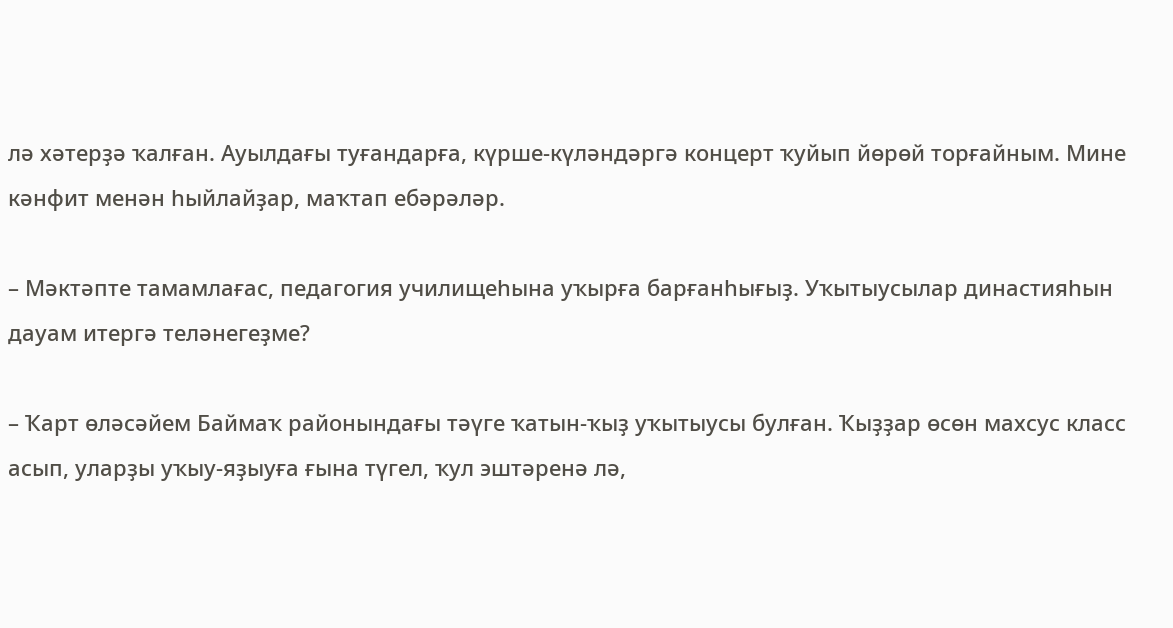лә хәтерҙә ҡалған. Ауылдағы туғандарға, күрше-күләндәргә концерт ҡуйып йөрөй торғайным. Мине кәнфит менән һыйлайҙар, маҡтап ебәрәләр.

– Мәктәпте тамамлағас, педагогия училищеһына уҡырға барғанһығыҙ. Уҡытыусылар династияһын дауам итергә теләнегеҙме?

– Ҡарт өләсәйем Баймаҡ районындағы тәүге ҡатын-ҡыҙ уҡытыусы булған. Ҡыҙҙар өсөн махсус класс асып, уларҙы уҡыу-яҙыуға ғына түгел, ҡул эштәренә лә,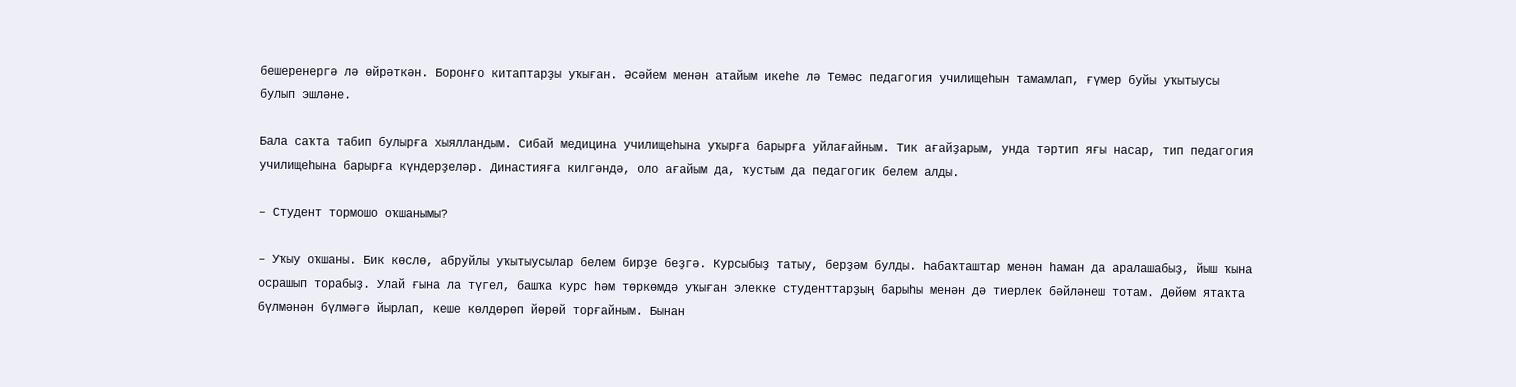бешеренергә лә өйрәткән. Боронғо китаптарҙы уҡыған. Әсәйем менән атайым икеһе лә Темәс педагогия училищеһын тамамлап, ғүмер буйы уҡытыусы булып эшләне.

Бала саҡта табип булырға хыялландым. Сибай медицина училищеһына уҡырға барырға уйлағайным. Тик ағайҙарым, унда тәртип яғы насар, тип педагогия училищеһына барырға күндерҙеләр. Династияға килгәндә, оло ағайым да, ҡустым да педагогик белем алды.

– Студент тормошо оҡшанымы?

– Уҡыу оҡшаны. Бик көслө, абруйлы уҡытыусылар белем бирҙе беҙгә. Курсыбыҙ татыу, берҙәм булды. Һабаҡташтар менән һаман да аралашабыҙ, йыш ҡына осрашып торабыҙ. Улай ғына ла түгел, башҡа курс һәм төркөмдә уҡыған элекке студенттарҙың барыһы менән дә тиерлек бәйләнеш тотам. Дөйөм ятаҡта бүлмәнән бүлмәгә йырлап, кеше көлдөрөп йөрөй торғайным. Бынан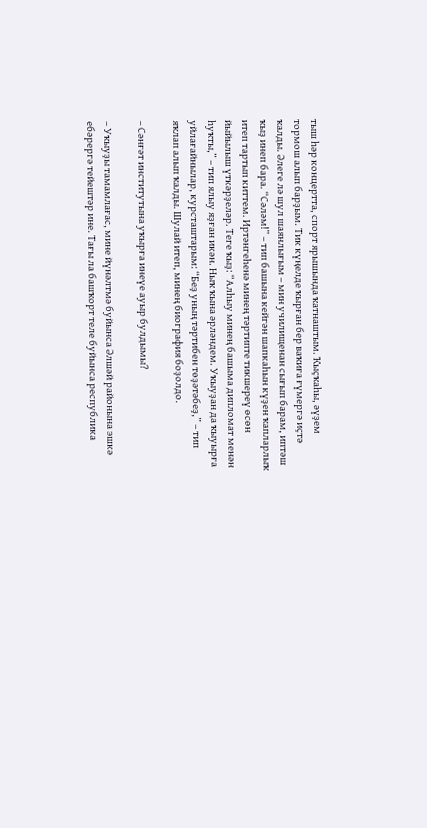тыш һәр концертта, спорт ярышында ҡатнаштым. Ҡыҫҡаһы, әүҙем тормош алып барҙым. Тик күңелде ҡырған бер ваҡиға ғүмергә иҫтә ҡалды. Әлеге лә шул шаянлығым – мин училищенан сығып барам, иптәш ҡыҙ инеп бара. “Сәләм!” – тип башына кейгән шапкаһын күҙен ҡапларлыҡ итеп тартып киттем. Иртәнгеһенә минең тәртипте тикшереү өсөн йыйылыш үткәрҙеләр. Теге ҡыҙ: “Алһыу минең башыма дипломат менән һуҡты,” – тип ялыу яҙған икән. Ныҡ ҡына әрләндем. Уҡыуҙан да ҡыуырға уйлағайнылар, курсташтарым: “Беҙ уның тәртибен төҙәтәбеҙ,” – тип яҡлап алып ҡалды. Шулай итеп, минең биография боҙолдо.

– Сәнғәт институтына уҡырға инеүе ауыр булдымы?

– Уҡыуҙы тамамлағас, мине йүнәлтмә буйынса Әлшәй районына эшкә ебәрергә тейештәр ине. Тағы ла башҡорт теле буйынса республика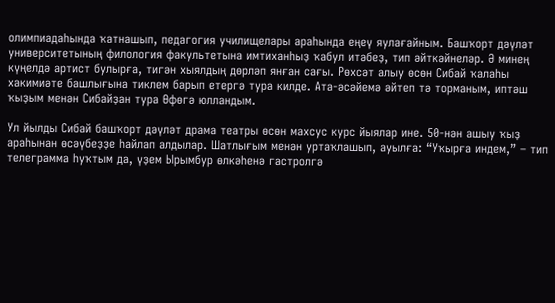олимпиадаһында ҡатнашып, педагогия училищелары араһында еңеү яулағайным. Башҡорт дәүләт университетының филология факультетына имтиханһыҙ ҡабул итәбеҙ, тип әйткәйнеләр. Ә минең күңелдә артист булырға, тигән хыялдың дөрләп янған сағы. Рөхсәт алыу өсөн Сибай ҡалаһы хакимиәте башлығына тиклем барып етергә тура килде. Ата-әсәйемә әйтеп тә торманым, иптәш ҡыҙым менән Сибайҙан тура Өфөгә юлландым.

Ул йылды Сибай башҡорт дәүләт драма театры өсөн махсус курс йыялар ине. 50-нән ашыу ҡыҙ араһынан өсәүбеҙҙе һайлап алдылар. Шатлығым менән уртаҡлашып, ауылға: “Уҡырға индем,” – тип телеграмма һуҡтым да, үҙем Ырымбур өлкәһенә гастролгә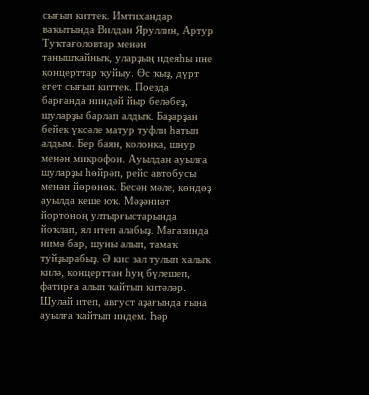сығып киттек. Имтихандар ваҡытында Вилдан Яруллин, Артур Туҡтағоловтар менән танышҡайныҡ, уларҙың идеяһы ине концерттар ҡуйыу. Өс ҡыҙ, дүрт егет сығып киттек. Поезда барғанда ниндәй йыр беләбеҙ, шуларҙы барлап алдыҡ. Баҙарҙан бейек үксәле матур туфли һатып алдым. Бер баян, колонка, шнур менән микрофон. Ауылдан ауылға шуларҙы һөйрәп, рейс автобусы менән йөрөнөк. Бесән мәле, көндөҙ ауылда кеше юҡ. Мәҙәниәт йортоноң ултырғыстарында йоҡлап, ял итеп алабыҙ. Магазинда нимә бар, шуны алып, тамаҡ туйҙырабыҙ. Ә кис зал тулып халыҡ килә, концерттан һуң бүлешеп, фатирға алып ҡайтып китәләр. Шулай итеп, август аҙағында ғына ауылға ҡайтып индем. Һәр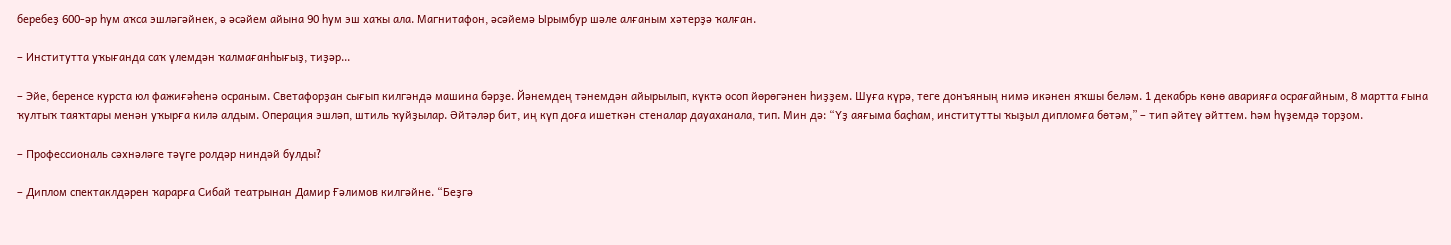беребеҙ 600-әр һум аҡса эшләгәйнек, ә әсәйем айына 90 һум эш хаҡы ала. Магнитафон, әсәйемә Ырымбур шәле алғаным хәтерҙә ҡалған.

– Институтта уҡығанда саҡ үлемдән ҡалмағанһығыҙ, тиҙәр...

– Эйе, беренсе курста юл фажиғәһенә осраным. Светафорҙан сығып килгәндә машина бәрҙе. Йәнемдең тәнемдән айырылып, күктә осоп йөрөгәнен һиҙҙем. Шуға күрә, теге донъяның нимә икәнен яҡшы беләм. 1 декабрь көнө аварияға осрағайным, 8 мартта ғына ҡултыҡ таяҡтары менән уҡырға килә алдым. Операция эшләп, штиль ҡуйҙылар. Әйтәләр бит, иң күп доға ишеткән стеналар дауаханала, тип. Мин дә: “Үҙ аяғыма баҫһам, институтты ҡыҙыл дипломға бөтәм,” – тип әйтеү әйттем. Һәм һүҙемдә торҙом.

– Профессиональ сәхнәләге тәүге ролдәр ниндәй булды?

– Диплом спектаклдәрен ҡарарға Сибай театрынан Дамир Ғәлимов килгәйне. “Беҙгә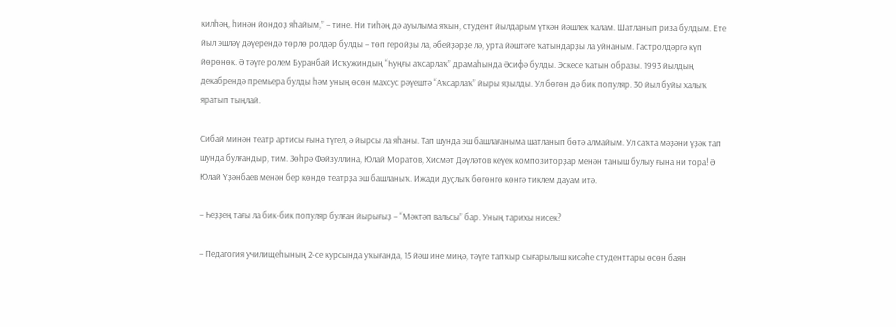килһәң, һинән йондоҙ яһайым,” – тине. Ни тиһәң дә ауылыма яҡын, студент йылдарым үткән йәшлек ҡалам. Шатланып риза булдым. Ете йыл эшләү дәүерендә төрлө ролдәр булды – төп геройҙы ла, әбейҙәрҙе лә, урта йәштәге ҡатындарҙы ла уйнаным. Гастролдәргә күп йөрөнөк. Ә тәүге ролем Буранбай Исҡужиндың “Һуңғы аҡсарлаҡ” драмаһында Әсифә булды. Эскесе ҡатын образы. 1993 йылдың декабрендә премьера булды һәм уның өсөн махсус рәүештә “Аҡсарлаҡ” йыры яҙылды. Ул бөгөн дә бик популяр. 30 йыл буйы халыҡ яратып тыңлай.

Сибай минән театр артисы ғына түгел, ә йырсы ла яһаны. Тап шунда эш башлағаныма шатланып бөтә алмайым. Ул саҡта мәҙәни үҙәк тап шунда булғандыр, тим. Зөһрә Фәйзуллина, Юлай Моратов, Хисмәт Дәүләтов кеүек композиторҙар менән таныш булыу ғына ни тора! Ә Юлай Үҙәнбаев менән бер көндө театрҙа эш башланыҡ. Ижади дуҫлыҡ бөгөнгө көнгә тиклем дауам итә.

– Һеҙҙең тағы ла бик-бик популяр булған йырығыҙ – “Мәктәп вальсы” бар. Уның тарихы нисек?

– Педагогия училищеһының 2-се курсында уҡығанда, 15 йәш ине миңә, тәүге тапҡыр сығарылыш кисәһе студенттары өсөн баян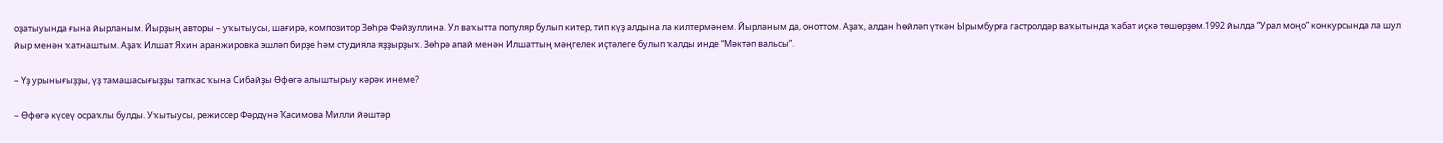оҙатыуында ғына йырланым. Йырҙың авторы – уҡытыусы, шағирә, композитор Зөһрә Фәйзуллина. Ул ваҡытта популяр булып китер, тип күҙ алдына ла килтермәнем. Йырланым да, оноттом. Аҙаҡ, алдан һөйләп үткән Ырымбурға гастролдәр ваҡытында ҡабат иҫкә төшөрҙөм.1992 йылда “Урал моңо” конкурсында ла шул йыр менән ҡатнаштым. Аҙаҡ Илшат Яхин аранжировка эшләп бирҙе һәм студияла яҙҙырҙыҡ. Зөһрә апай менән Илшаттың мәңгелек иҫтәлеге булып ҡалды инде “Мәктәп вальсы”.

– Үҙ урынығыҙҙы, үҙ тамашасығыҙҙы тапҡас ҡына Сибайҙы Өфөгә алыштырыу кәрәк инеме?

– Өфөгә күсеү осраҡлы булды. Уҡытыусы, режиссер Фәрдүнә Ҡасимова Милли йәштәр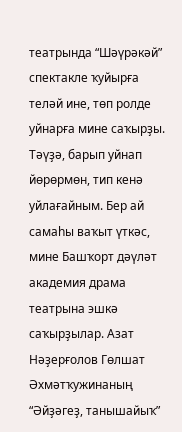театрында “Шәүрәкәй” спектакле ҡуйырға теләй ине, төп ролде уйнарға мине саҡырҙы. Тәүҙә, барып уйнап йөрөрмөн, тип кенә уйлағайным. Бер ай самаһы ваҡыт үткәс, мине Башҡорт дәүләт академия драма театрына эшкә саҡырҙылар. Азат Нәҙерғолов Гөлшат Әхмәтҡужинаның “Әйҙәгеҙ, танышайыҡ”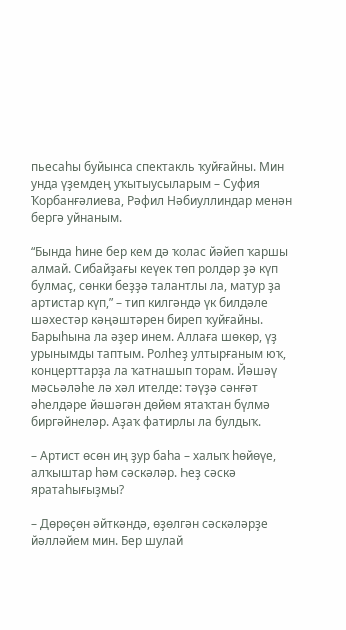пьесаһы буйынса спектакль ҡуйғайны. Мин унда үҙемдең уҡытыусыларым – Суфия Ҡорбанғәлиева, Рәфил Нәбиуллиндар менән бергә уйнаным.

“Бында һине бер кем дә ҡолас йәйеп ҡаршы алмай. Сибайҙағы кеүек төп ролдәр ҙә күп булмаҫ, сөнки беҙҙә талантлы ла, матур ҙа артистар күп,” – тип килгәндә үк билдәле шәхестәр кәңәштәрен биреп ҡуйғайны. Барыһына ла әҙер инем. Аллаға шөкөр, үҙ урынымды таптым. Ролһеҙ ултырғаным юҡ, концерттарҙа ла ҡатнашып торам. Йәшәү мәсьәләһе лә хәл ителде: тәүҙә сәнғәт әһелдәре йәшәгән дөйөм ятаҡтан бүлмә биргәйнеләр. Аҙаҡ фатирлы ла булдыҡ.

– Артист өсөн иң ҙур баһа – халыҡ һөйөүе, алҡыштар һәм сәскәләр. Һеҙ сәскә яратаһығыҙмы?

– Дөрөҫөн әйткәндә, өҙөлгән сәскәләрҙе йәлләйем мин. Бер шулай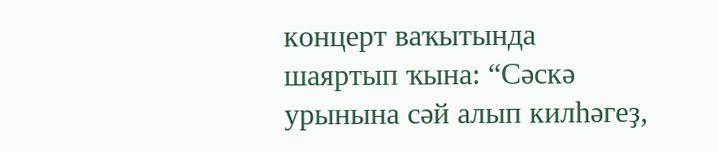концерт ваҡытында шаяртып ҡына: “Сәскә урынына сәй алып килһәгеҙ,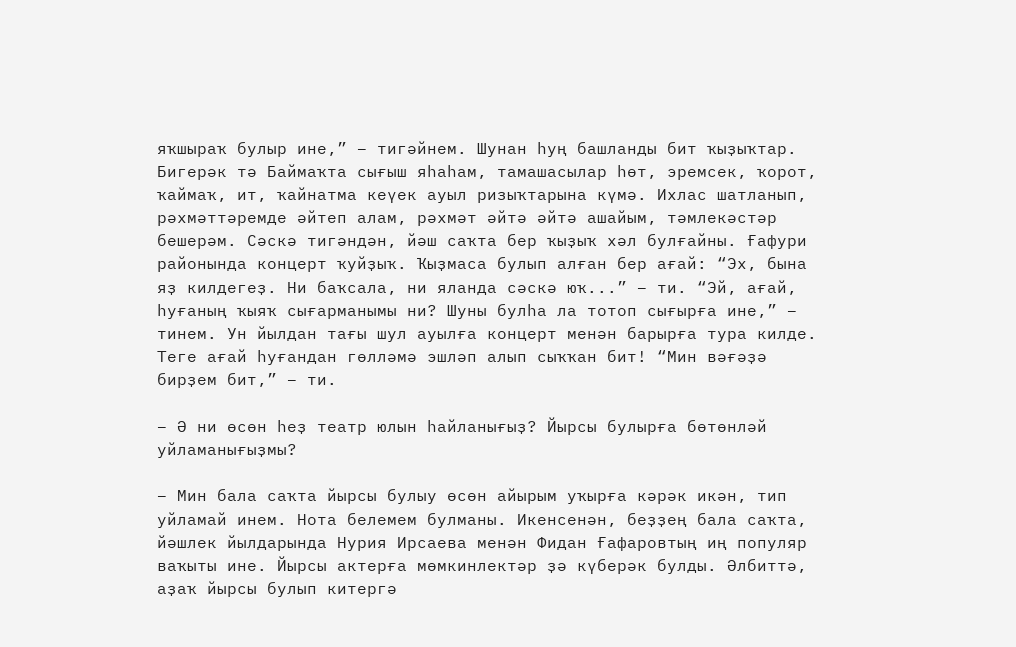яҡшыраҡ булыр ине,” – тигәйнем. Шунан һуң башланды бит ҡыҙыҡтар. Бигерәк тә Баймаҡта сығыш яһаһам, тамашасылар һөт, эремсек, ҡорот, ҡаймаҡ, ит, ҡайнатма кеүек ауыл ризыҡтарына күмә. Ихлас шатланып, рәхмәттәремде әйтеп алам, рәхмәт әйтә әйтә ашайым, тәмлекәстәр бешерәм. Сәскә тигәндән, йәш саҡта бер ҡыҙыҡ хәл булғайны. Ғафури районында концерт ҡуйҙыҡ. Ҡыҙмаса булып алған бер ағай: “Эх, бына яҙ килдегеҙ. Ни баҡсала, ни яланда сәскә юҡ...” – ти. “Эй, ағай, һуғаның ҡыяҡ сығарманымы ни? Шуны булһа ла тотоп сығырға ине,” – тинем. Ун йылдан тағы шул ауылға концерт менән барырға тура килде. Теге ағай һуғандан гөлләмә эшләп алып сыҡҡан бит! “Мин вәғәҙә бирҙем бит,” – ти.

– Ә ни өсөн һеҙ театр юлын һайланығыҙ? Йырсы булырға бөтөнләй уйламанығыҙмы?

– Мин бала саҡта йырсы булыу өсөн айырым уҡырға кәрәк икән, тип уйламай инем. Нота белемем булманы. Икенсенән, беҙҙең бала саҡта, йәшлек йылдарында Нурия Ирсаева менән Фидан Ғафаровтың иң популяр ваҡыты ине. Йырсы актерға мөмкинлектәр ҙә күберәк булды. Әлбиттә, аҙаҡ йырсы булып китергә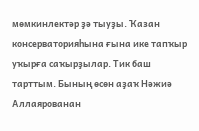мөмкинлектәр ҙә тыуҙы. Ҡазан консерваторияһына ғына ике тапҡыр уҡырға саҡырҙылар. Тик баш тарттым. Бының өсөн аҙаҡ Нәжиә Аллаярованан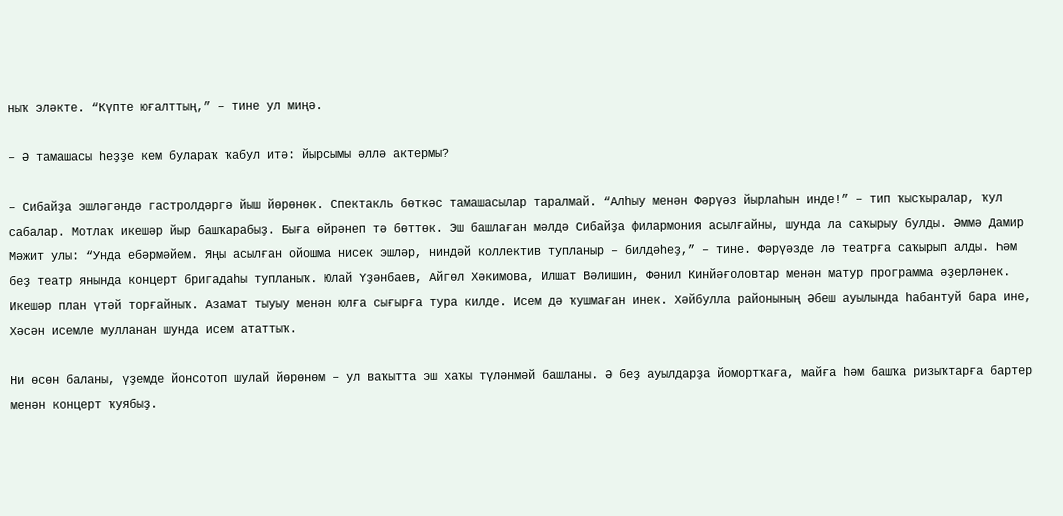ныҡ эләкте. “Күпте юғалттың,” – тине ул миңә.

– Ә тамашасы һеҙҙе кем булараҡ ҡабул итә: йырсымы әллә актермы?

– Сибайҙа эшләгәндә гастролдәргә йыш йөрөнөк. Спектакль бөткәс тамашасылар таралмай. “Алһыу менән Фәрүәз йырлаһын инде!” – тип ҡысҡыралар, ҡул сабалар. Мотлаҡ икешәр йыр башҡарабыҙ. Быға өйрәнеп тә бөттөк. Эш башлаған мәлдә Сибайҙа филармония асылғайны, шунда ла саҡырыу булды. Әммә Дамир Мәжит улы: “Унда ебәрмәйем. Яңы асылған ойошма нисек эшләр, ниндәй коллектив тупланыр – билдәһеҙ,” – тине. Фәрүәзде лә театрға саҡырып алды. Һәм беҙ театр янында концерт бригадаһы тупланыҡ. Юлай Үҙәнбаев, Айгөл Хәкимова, Илшат Вәлишин, Фәнил Кинйәғоловтар менән матур программа әҙерләнек. Икешәр план үтәй торғайныҡ. Азамат тыуыу менән юлға сығырға тура килде. Исем дә ҡушмаған инек. Хәйбулла районының Әбеш ауылында һабантуй бара ине, Хәсән исемле мулланан шунда исем ататтыҡ.

Ни өсөн баланы, үҙемде йонсотоп шулай йөрөнөм – ул ваҡытта эш хаҡы түләнмәй башланы. Ә беҙ ауылдарҙа йомортҡаға, майға һәм башҡа ризыҡтарға бартер менән концерт ҡуябыҙ.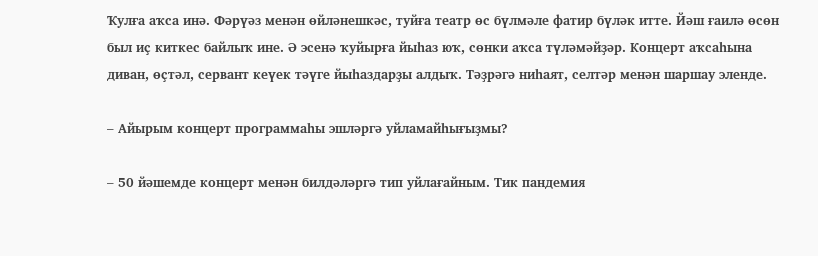Ҡулға аҡса инә. Фәрүәз менән өйләнешкәс, туйға театр өс бүлмәле фатир бүләк итте. Йәш ғаилә өсөн был иҫ киткес байлыҡ ине. Ә эсенә ҡуйырға йыһаз юҡ, сөнки аҡса түләмәйҙәр. Концерт аҡсаһына диван, өҫтәл, сервант кеүек тәүге йыһаздарҙы алдыҡ. Тәҙрәгә ниһаят, селтәр менән шаршау эленде.

– Айырым концерт программаһы эшләргә уйламайһығыҙмы?

– 50 йәшемде концерт менән билдәләргә тип уйлағайным. Тик пандемия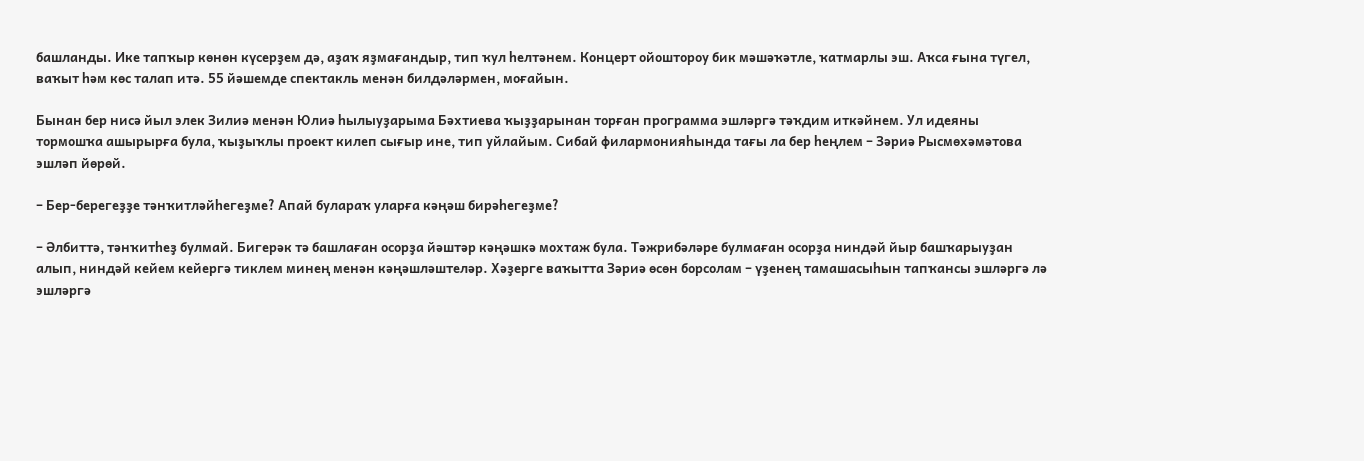башланды. Ике тапҡыр көнөн күсерҙем дә, аҙаҡ яҙмағандыр, тип ҡул һелтәнем. Концерт ойоштороу бик мәшәҡәтле, ҡатмарлы эш. Аҡса ғына түгел, ваҡыт һәм көс талап итә. 55 йәшемде спектакль менән билдәләрмен, моғайын.

Бынан бер нисә йыл элек Зилиә менән Юлиә һылыуҙарыма Бәхтиева ҡыҙҙарынан торған программа эшләргә тәҡдим иткәйнем. Ул идеяны тормошҡа ашырырға була, ҡыҙыҡлы проект килеп сығыр ине, тип уйлайым. Сибай филармонияһында тағы ла бер һеңлем – Зәриә Рысмөхәмәтова эшләп йөрөй.

– Бер-берегеҙҙе тәнҡитләйһегеҙме? Апай булараҡ уларға кәңәш бирәһегеҙме?

– Әлбиттә, тәнҡитһеҙ булмай. Бигерәк тә башлаған осорҙа йәштәр кәңәшкә мохтаж була. Тәжрибәләре булмаған осорҙа ниндәй йыр башҡарыуҙан алып, ниндәй кейем кейергә тиклем минең менән кәңәшләштеләр. Хәҙерге ваҡытта Зәриә өсөн борсолам – үҙенең тамашасыһын тапҡансы эшләргә лә эшләргә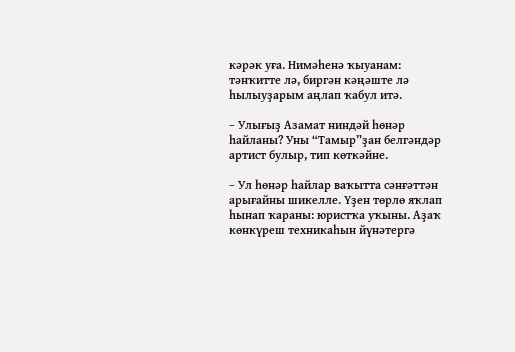кәрәк уға. Нимәһенә ҡыуанам: тәнҡитте лә, биргән кәңәште лә һылыуҙарым аңлап ҡабул итә.

– Улығыҙ Азамат ниндәй һөнәр һайланы? Уны “Тамыр”ҙан белгәндәр артист булыр, тип көткәйне.

– Ул һөнәр һайлар ваҡытта сәнғәттән арығайны шикелле. Үҙен төрлө яҡлап һынап ҡараны: юристҡа уҡыны. Аҙаҡ көнкүреш техникаһын йүнәтергә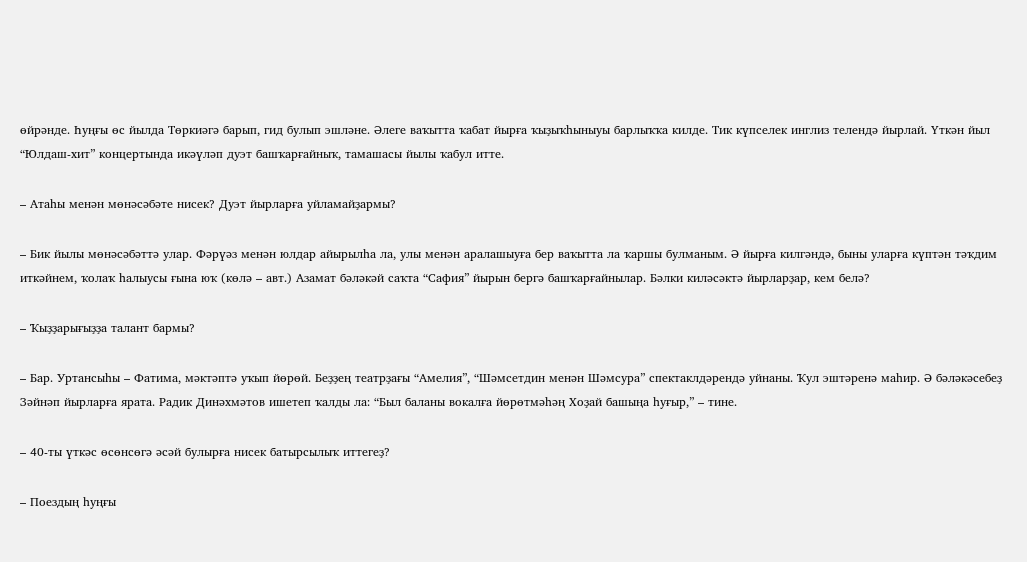өйрәнде. Һуңғы өс йылда Төркиәгә барып, гид булып эшләне. Әлеге ваҡытта ҡабат йырға ҡыҙыҡһыныуы барлыҡҡа килде. Тик күпселек инглиз телендә йырлай. Үткән йыл “Юлдаш-хит” концертында икәүләп дуэт башҡарғайныҡ, тамашасы йылы ҡабул итте.

– Атаһы менән мөнәсәбәте нисек? Дуэт йырларға уйламайҙармы?

– Бик йылы мөнәсәбәттә улар. Фәрүәз менән юлдар айырылһа ла, улы менән аралашыуға бер ваҡытта ла ҡаршы булманым. Ә йырға килгәндә, быны уларға күптән тәҡдим иткәйнем, ҡолаҡ һалыусы ғына юҡ (көлә – авт.) Азамат бәләкәй саҡта “Сафия” йырын бергә башҡарғайнылар. Бәлки киләсәктә йырларҙар, кем белә?

– Ҡыҙҙарығыҙҙа талант бармы?

– Бар. Уртансыһы – Фатима, мәктәптә уҡып йөрөй. Беҙҙең театрҙағы “Амелия”, “Шәмсетдин менән Шәмсура” спектаклдәрендә уйнаны. Ҡул эштәренә маһир. Ә бәләкәсебеҙ Зәйнәп йырларға ярата. Радик Динәхмәтов ишетеп ҡалды ла: “Был баланы вокалға йөрөтмәһәң Хоҙай башыңа һуғыр,” – тине.

– 40-ты үткәс өсөнсөгә әсәй булырға нисек батырсылыҡ иттегеҙ?

– Поездың һуңғы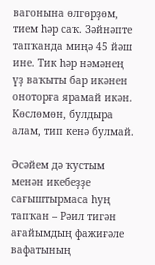вагонына өлгөрҙөм, тием һәр саҡ. Зәйнәпте тапҡанда миңә 45 йәш ине. Тик һәр нәмәнең үҙ ваҡыты бар икәнен оноторға ярамай икән. Көслөмөн, булдыра алам, тип кенә булмай.

Әсәйем дә ҡустым менән икебеҙҙе сағыштырмаса һуң тапҡан – Рәил тигән ағайымдың фажиғәле вафатының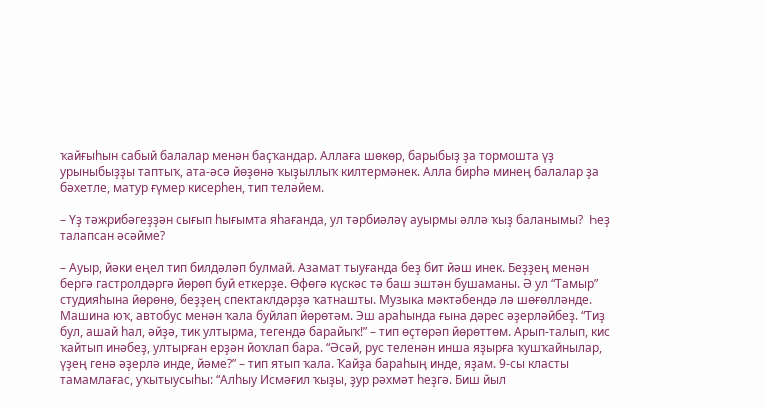ҡайғыһын сабый балалар менән баҫҡандар. Аллаға шөкөр, барыбыҙ ҙа тормошта үҙ урыныбыҙҙы таптыҡ, ата-әсә йөҙөнә ҡыҙыллыҡ килтермәнек. Алла бирһә минең балалар ҙа бәхетле, матур ғүмер кисерһен, тип теләйем.

– Үҙ тәжрибәгеҙҙән сығып һығымта яһағанда, ул тәрбиәләү ауырмы әллә ҡыҙ баланымы?  Һеҙ талапсан әсәйме?

– Ауыр, йәки еңел тип билдәләп булмай. Азамат тыуғанда беҙ бит йәш инек. Беҙҙең менән бергә гастролдәргә йөрөп буй еткерҙе. Өфөгә күскәс тә баш эштән бушаманы. Ә ул “Тамыр” студияһына йөрөнө, беҙҙең спектаклдәрҙә ҡатнашты. Музыка мәктәбендә лә шөғөлләнде. Машина юҡ, автобус менән ҡала буйлап йөрөтәм. Эш араһында ғына дәрес әҙерләйбеҙ. “Тиҙ бул, ашай һал, әйҙә, тик ултырма, тегендә барайыҡ!” – тип өҫтөрәп йөрөттөм. Арып-талып, кис ҡайтып инәбеҙ, ултырған ерҙән йоҡлап бара. “Әсәй, рус теленән инша яҙырға ҡушҡайнылар, үҙең генә әҙерлә инде, йәме?” – тип ятып ҡала. Ҡайҙа бараһың инде, яҙам. 9-сы класты тамамлағас, уҡытыусыһы: “Алһыу Исмәғил ҡыҙы, ҙур рәхмәт һеҙгә. Биш йыл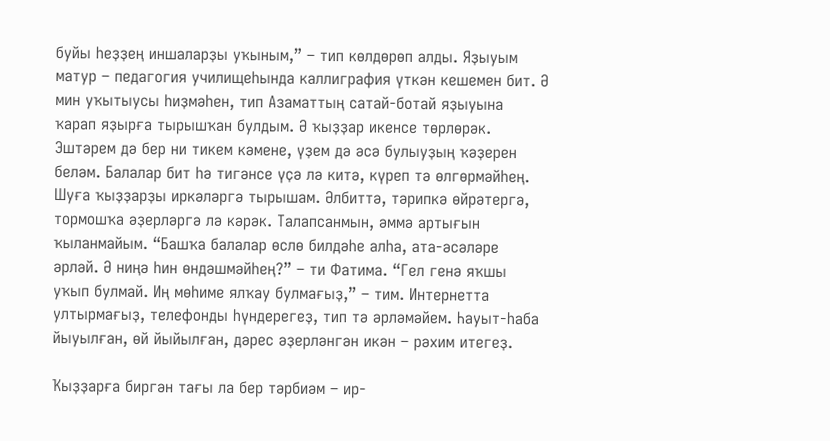буйы һеҙҙең иншаларҙы уҡыным,” – тип көлдөрөп алды. Яҙыуым матур – педагогия училищеһында каллиграфия үткән кешемен бит. Ә мин уҡытыусы һиҙмәһен, тип Азаматтың сатай-ботай яҙыуына ҡарап яҙырға тырышҡан булдым. Ә ҡыҙҙар икенсе төрлөрәк. Эштәрем дә бер ни тикем кәмене, үҙем дә әсә булыуҙың ҡәҙерен беләм. Балалар бит һә тигәнсе үҫә лә китә, күреп тә өлгөрмәйһең. Шуға ҡыҙҙарҙы иркәләргә тырышам. Әлбиттә, тәрипкә өйрәтергә, тормошҡа әҙерләргә лә кәрәк. Талапсанмын, әммә артығын ҡыланмайым. “Башҡа балалар өслө билдәһе алһа, ата-әсәләре әрләй. Ә ниңә һин өндәшмәйһең?” – ти Фатима. “Гел генә яҡшы уҡып булмай. Иң мөһиме ялҡау булмағыҙ,” – тим. Интернетта ултырмағыҙ, телефонды һүндерегеҙ, тип тә әрләмәйем. Һауыт-һаба йыуылған, өй йыйылған, дәрес әҙерләнгән икән – рәхим итегеҙ.

Ҡыҙҙарға биргән тағы ла бер тәрбиәм – ир-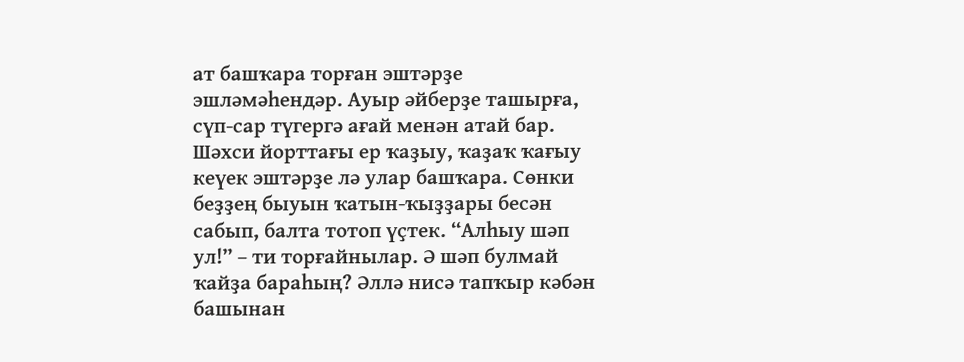ат башҡара торған эштәрҙе эшләмәһендәр. Ауыр әйберҙе ташырға, сүп-сар түгергә ағай менән атай бар. Шәхси йорттағы ер ҡаҙыу, ҡаҙаҡ ҡағыу кеүек эштәрҙе лә улар башҡара. Сөнки беҙҙең быуын ҡатын-ҡыҙҙары бесән сабып, балта тотоп үҫтек. “Алһыу шәп ул!” – ти торғайнылар. Ә шәп булмай ҡайҙа бараһың? Әллә нисә тапҡыр кәбән башынан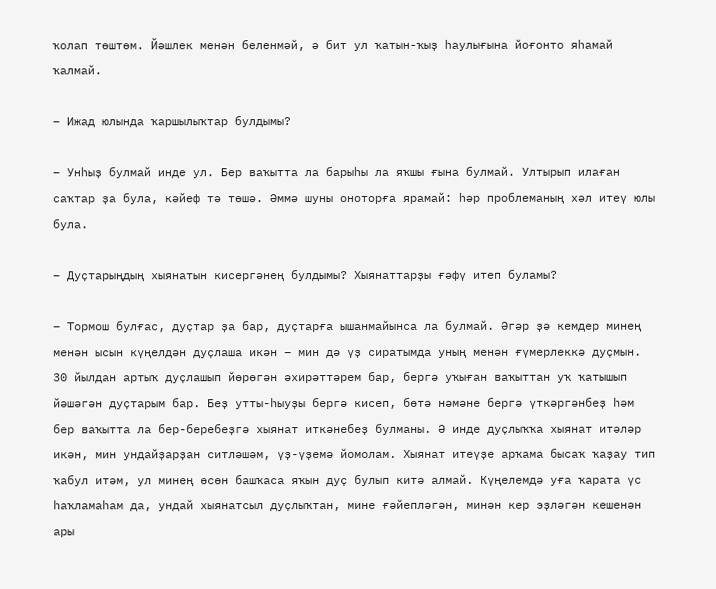ҡолап төштөм. Йәшлек менән беленмәй, ә бит ул ҡатын-ҡыҙ һаулығына йоғонто яһамай ҡалмай.

– Ижад юлында ҡаршылыҡтар булдымы?

– Унһыҙ булмай инде ул. Бер ваҡытта ла барыһы ла яҡшы ғына булмай. Ултырып илаған саҡтар ҙа була, кәйеф тә төшә. Әммә шуны оноторға ярамай: һәр проблеманың хәл итеү юлы була.

– Дуҫтарыңдың хыянатын кисергәнең булдымы? Хыянаттарҙы ғәфү итеп буламы?

– Тормош булғас, дуҫтар ҙа бар, дуҫтарға ышанмайынса ла булмай. Әгәр ҙә кемдер минең менән ысын күңелдән дуҫлаша икән – мин дә үҙ сиратымда уның менән ғүмерлеккә дуҫмын. 30 йылдан артыҡ дуҫлашып йөрөгән әхирәттәрем бар, бергә уҡыған ваҡыттан уҡ ҡатышып йәшәгән дуҫтарым бар. Беҙ утты-һыуҙы бергә кисеп, бөтә нәмәне бергә үткәргәнбеҙ һәм бер ваҡытта ла бер-беребеҙгә хыянат иткәнебеҙ булманы. Ә инде дуҫлыҡҡа хыянат итәләр икән, мин ундайҙарҙан ситләшәм, үҙ-үҙемә йомолам. Хыянат итеүҙе арҡама бысаҡ ҡаҙау тип ҡабул итәм, ул минең өсөн башҡаса яҡын дуҫ булып китә алмай. Күңелемдә уға ҡарата үс һаҡламаһам да, ундай хыянатсыл дуҫлыҡтан, мине ғәйепләгән, минән кер эҙләгән кешенән ары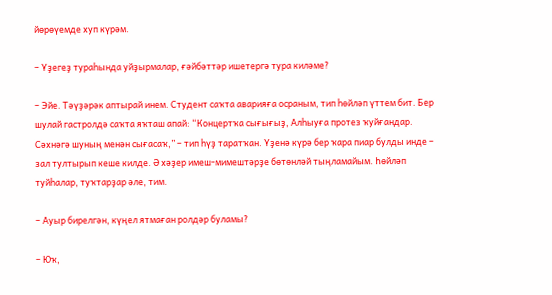йөрөүемде хуп күрәм.

– Үҙегеҙ тураһында уйҙырмалар, ғәйбәттәр ишетергә тура киләме?

– Эйе. Тәүҙәрәк аптырай инем. Студент саҡта аварияға осраным, тип һөйләп үттем бит. Бер шулай гастролдә саҡта яҡташ апай: “Концертҡа сығығыҙ, Алһыуға протез ҡуйғандар. Сәхнәгә шуның менән сығасаҡ,” – тип һүҙ таратҡан. Үҙенә күрә бер ҡара пиар булды инде – зал тултырып кеше килде. Ә хәҙер имеш-мимештәрҙе бөтөнләй тыңламайым. Һөйләп туйһалар, туҡтарҙар әле, тим.

– Ауыр бирелгән, күңел ятмаған ролдәр буламы?

– Юҡ,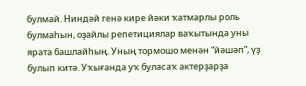булмай. Ниндәй генә кире йәки ҡатмарлы роль булмаһын, оҙайлы репетициялар ваҡытында уны ярата башлайһың. Уның тормошо менән “йәшәп”, үҙ булып китә. Уҡығанда уҡ буласаҡ актерҙарҙа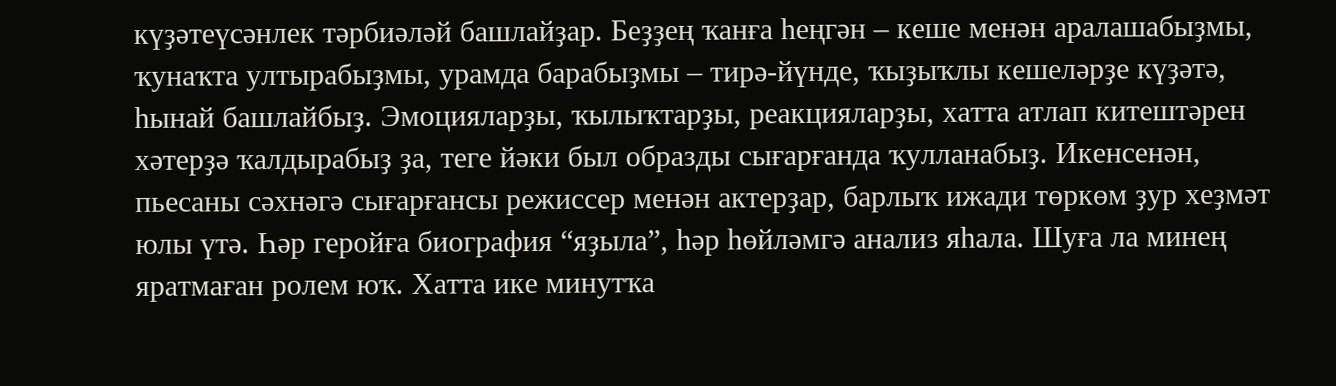күҙәтеүсәнлек тәрбиәләй башлайҙар. Беҙҙең ҡанға һеңгән – кеше менән аралашабыҙмы, ҡунаҡта ултырабыҙмы, урамда барабыҙмы – тирә-йүнде, ҡыҙыҡлы кешеләрҙе күҙәтә, һынай башлайбыҙ. Эмоцияларҙы, ҡылыҡтарҙы, реакцияларҙы, хатта атлап китештәрен хәтерҙә ҡалдырабыҙ ҙа, теге йәки был образды сығарғанда ҡулланабыҙ. Икенсенән, пьесаны сәхнәгә сығарғансы режиссер менән актерҙар, барлыҡ ижади төркөм ҙур хеҙмәт юлы үтә. Һәр геройға биография “яҙыла”, һәр һөйләмгә анализ яһала. Шуға ла минең яратмаған ролем юҡ. Хатта ике минутҡа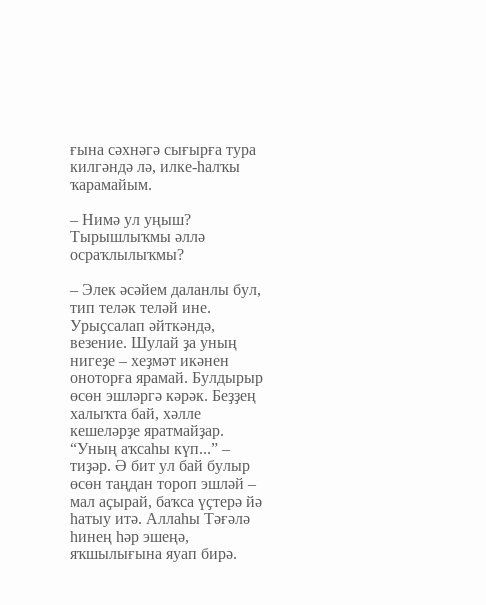ғына сәхнәгә сығырға тура килгәндә лә, илке-һалҡы ҡарамайым.

– Нимә ул уңыш? Тырышлыҡмы әллә осраҡлылыҡмы?

– Элек әсәйем даланлы бул, тип теләк теләй ине. Урыҫсалап әйткәндә, везение. Шулай ҙа уның нигеҙе – хеҙмәт икәнен оноторға ярамай. Булдырыр өсөн эшләргә кәрәк. Беҙҙең халыҡта бай, хәлле кешеләрҙе яратмайҙар. “Уның аҡсаһы күп...” – тиҙәр. Ә бит ул бай булыр өсөн таңдан тороп эшләй – мал аҫырай, баҡса үҫтерә йә һатыу итә. Аллаһы Тәғәлә һинең һәр эшеңә, яҡшылығына яуап бирә.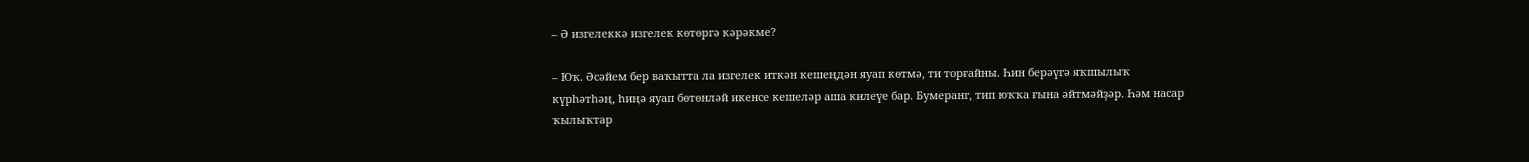– Ә изгелеккә изгелек көтөргә кәрәкме?

– Юҡ. Әсәйем бер ваҡытта ла изгелек иткән кешеңдән яуап көтмә, ти торғайны. Һин берәүгә яҡшылыҡ күрһәтһәң, һиңә яуап бөтөнләй икенсе кешеләр аша килеүе бар. Бумеранг, тип юҡҡа ғына әйтмәйҙәр. Һәм насар ҡылыҡтар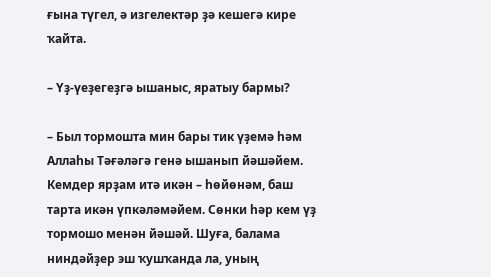ғына түгел, ә изгелектәр ҙә кешегә кире ҡайта.

– Үҙ-үеҙегеҙгә ышаныс, яратыу бармы?

– Был тормошта мин бары тик үҙемә һәм Аллаһы Тәғәләгә генә ышанып йәшәйем. Кемдер ярҙам итә икән – һөйөнәм, баш тарта икән үпкәләмәйем. Сөнки һәр кем үҙ тормошо менән йәшәй. Шуға, балама ниндәйҙер эш ҡушҡанда ла, уның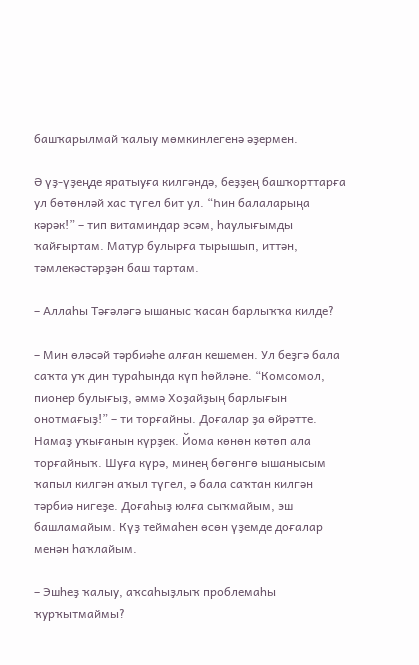башҡарылмай ҡалыу мөмкинлегенә әҙермен.

Ә үҙ-үҙеңде яратыуға килгәндә, беҙҙең башҡорттарға ул бөтөнләй хас түгел бит ул. “Һин балаларыңа кәрәк!” – тип витаминдар эсәм, һаулығымды ҡайғыртам. Матур булырға тырышып, иттән, тәмлекәстәрҙән баш тартам.

– Аллаһы Тәғәләгә ышаныс ҡасан барлыҡҡа килде?

– Мин өләсәй тәрбиәһе алған кешемен. Ул беҙгә бала саҡта уҡ дин тураһында күп һөйләне. “Комсомол, пионер булығыҙ, әммә Хоҙайҙың барлығын онотмағыҙ!” – ти торғайны. Доғалар ҙа өйрәтте. Намаҙ уҡығанын күрҙек. Йома көнөн көтөп ала торғайныҡ. Шуға күрә, минең бөгөнгө ышанысым ҡапыл килгән аҡыл түгел, ә бала саҡтан килгән тәрбиә нигеҙе. Доғаһыҙ юлға сыҡмайым, эш башламайым. Күҙ теймаһен өсөн үҙемде доғалар менән һаҡлайым.

– Эшһеҙ ҡалыу, аҡсаһыҙлыҡ проблемаһы ҡурҡытмаймы?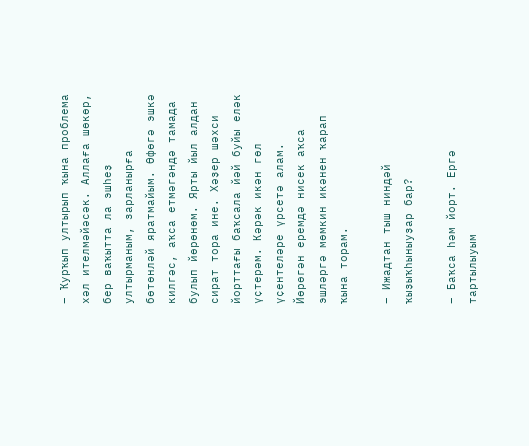– Ҡурҡып ултырып ҡына проблема хәл ителмәйәсәк. Аллаға шөкөр, бер ваҡытта ла эшһеҙ ултырманым, зарланырға бөтөнләй яратмайым. Өфөгә эшкә килгәс, аҡса етмәгәндә тамада булып йөрөнөм. Ярты йыл алдан сират тора ине. Хәҙер шәхси йорттағы баҡсала йәй буйы еләк үҫтерәм. Кәрәк икән гөл үҫентеләре үрсетә алам. Йөрөгән еремдә нисек аҡса эшләргә мөмкин икәнен ҡарап ҡына торам.

– Ижадтан тыш ниндәй ҡыҙыҡһыныуҙар бар?

– Баҡса һәм йорт. Ергә тартылыуым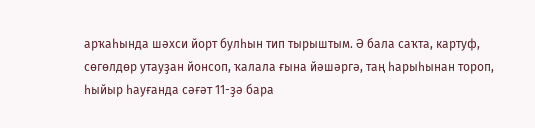арҡаһында шәхси йорт булһын тип тырыштым. Ә бала саҡта, картуф, сөгөлдөр утауҙан йонсоп, ҡалала ғына йәшәргә, таң һарыһынан тороп, һыйыр һауғанда сәғәт 11-ҙә бара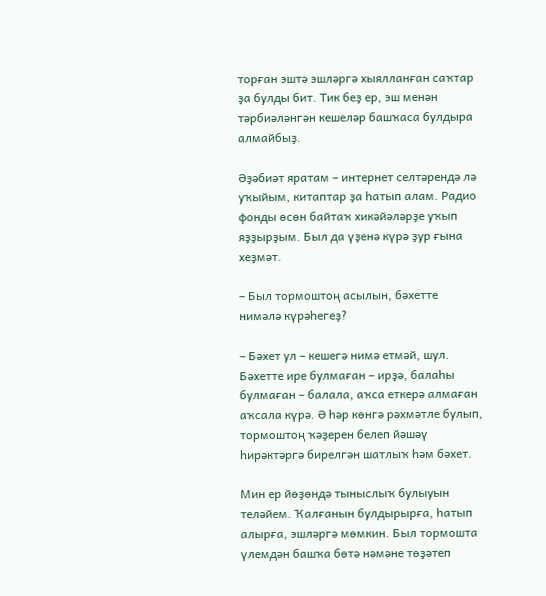торған эштә эшләргә хыялланған саҡтар ҙа булды бит. Тик беҙ ер, эш менән тәрбиәләнгән кешеләр башҡаса булдыра алмайбыҙ.

Әҙәбиәт яратам – интернет селтәрендә лә уҡыйым, китаптар ҙа һатып алам. Радио фонды өсөн байтаҡ хикәйәләрҙе уҡып яҙҙырҙым. Был да үҙенә күрә ҙур ғына хеҙмәт.

– Был тормоштоң асылын, бәхетте нимәлә күрәһегеҙ?

– Бәхет ул – кешегә нимә етмәй, шул. Бәхетте ире булмаған – ирҙә, балаһы булмаған – балала, аҡса еткерә алмаған аҡсала күрә. Ә һәр көнгә рәхмәтле булып, тормоштоң ҡәҙерен белеп йәшәү һирәктәргә бирелгән шатлыҡ һәм бәхет.

Мин ер йөҙөндә тыныслыҡ булыуын теләйем. Ҡалғанын булдырырға, һатып алырға, эшләргә мөмкин. Был тормошта үлемдән башҡа бөтә нәмәне төҙәтеп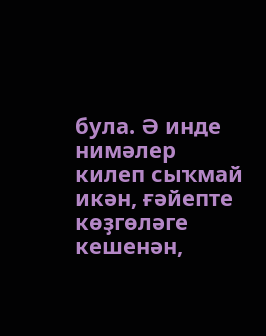була. Ә инде нимәлер килеп сыҡмай икән, ғәйепте көҙгөләге кешенән,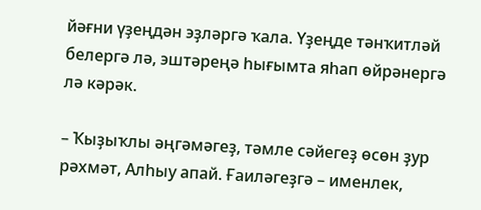йәғни үҙеңдән эҙләргә ҡала. Үҙеңде тәнҡитләй белергә лә, эштәреңә һығымта яһап өйрәнергә лә кәрәк.

– Ҡыҙыҡлы әңгәмәгеҙ, тәмле сәйегеҙ өсөн ҙур рәхмәт, Алһыу апай. Ғаиләгеҙгә – именлек,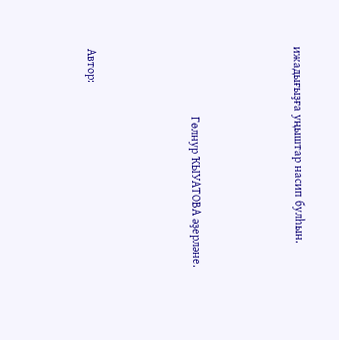ижадығыҙға уңыштар насип булһын.



                       Гөлнур ҠЫУАТОВА әҙерләне.



Автор: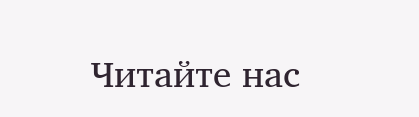Читайте нас